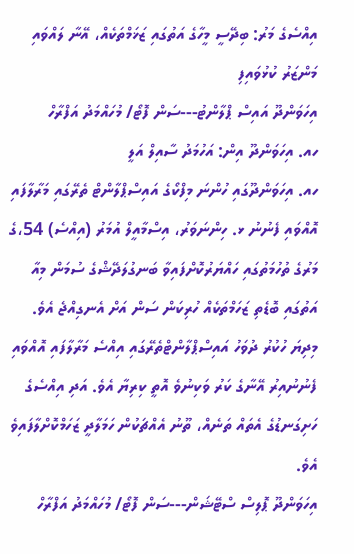އިއްސެގެ މަރު: ބިދޭސީ މީހާގެ އަތުގައި ޒަޚަމްތަކެއް، އޭނާ ލައްވައި މަންޒަރު ކުޅުވައިފި
އިހަވަންދޫ އައިސް ޕްލާންޓު---ސަން ފޮޓޯ/ މުހައްމަދު އަފްރާހް
ހއ. އިހަވަންދޫ އިން: އަހުމަދު ސާއިލް އަލީ
ހއ. އިހަވަންދޫގައި ހުންނަ މިފްކޯގެ އައިސްޕްލާންޓް ތެރޭގައި މަރާލާފައި އޮއްވައި ފެނުނު ޅ. ހިންނަވަރު، އިސްމާއީލް އުމަރު (އިއްސެ) 54،ގެ މަރުގެ ތުހުމަތުގައި ހައްޔަރުކޮށްފައިވާ ބަނގުލަދޭޝްގެ ސުމަން މިއާ އަތުގައި ބޮޑެތި ޒަހަމްތަކެއް ހުރިކަން ސަން އަށް އެނގިއްޖެ އެވެ.
މިދިޔަ ހުކުރު ދުވަހު އައިސްޕްލާންޓްތެރޭގައި އިއްސެ މަރާލާފައި އޮއްވައި ފެނުނުއިރު އޭނާގެ ކަރު ވަކިނުވެ އޮތީ ކިރިޔާ އެވެ. އަދި އިއްސެގެ ހަށިގަނޑުގެ އެތައް ތަނެއް، ތޫނު އެއްޗަކުން ހަމަލާދީ ޒަހަމްކޮށްލާފައިވެ އެވެ.
އިހަވަންދޫ ޕޮލިސް ސްޓޭޝަން---ސަން ފޮޓޯ/ މުހައްމަދު އަފްރާހް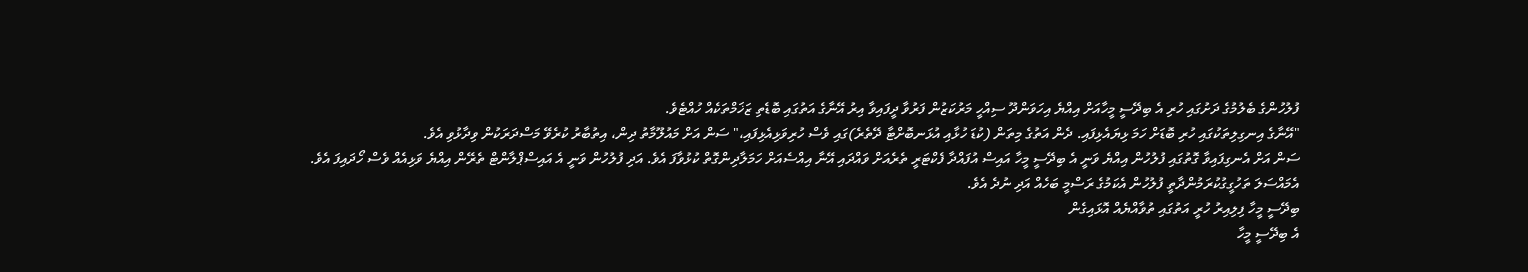ފުލުހުންގެ ބެލުމުގެ ދަށުގައި ހުރި އެ ބިދޭސީ މީހާއަށް އިއްޔެ އިހަވަންދޫ ސިއްހީ މަރުކަޒުން ފަރުވާ ދީފައިވާ އިރު އޭނާގެ އަތުގައި ބޮޑެތި ޒަޚަމްތަކެއް ހުއްޓެވެ.
"އޭނާގެ އިނގިލިތަކުގައި ހުރި ބޮޑަށް ހަމަ ޅިޔައެޅިފައި. ދެން އަތުގެ މިތަން (ކުޑަ ހުޅާއި އުޅަނބޮށްޓާ ދޭތެރެ)ގައި ވެސް ހުރިވަޅިއެޅިފައި،" ސަން އަށް މައުލޫމާތު ދިން، އިތުބާރު ކުރެވޭ މަސްދަރަކުން ވިދާޅުވި އެވެ.
ސަން އަށް އެނގިފައިވާ ގޮތުގައި ފުލުހުން އިއްޔެ ވަނީ އެ ބިދޭސީ މީހާ އައިސް އުފައްދާ ފެކްޓަރީ ތެރެއަށް ވައްދައި އޭނާ އިއްސެއަށް ހަމަލާދިންގޮތް ކުޅުވާފަ އެވެ. އަދި ފުލުހުން ވަނީ އެ އައިސްޕްލާންޓް ތެރޭން އިއްޔެ ވަޅިއެއް ވެސް ހޯދައިފަ އެވެ.
އެމައްސަލަ ތަހުގީގުކުރަމުންދާތީ ފުލުހުން އެކަމުގެ ރަސްމީ ބަހެއް އަދި ނުދެ އެވެ.
ބިދޭސީ މީހާ ފިލިއިރު ހުރީ އަތުގައި ތުވާއްޔެއް އޮޅައިގެން
އެ ބިދޭސީ މީހާ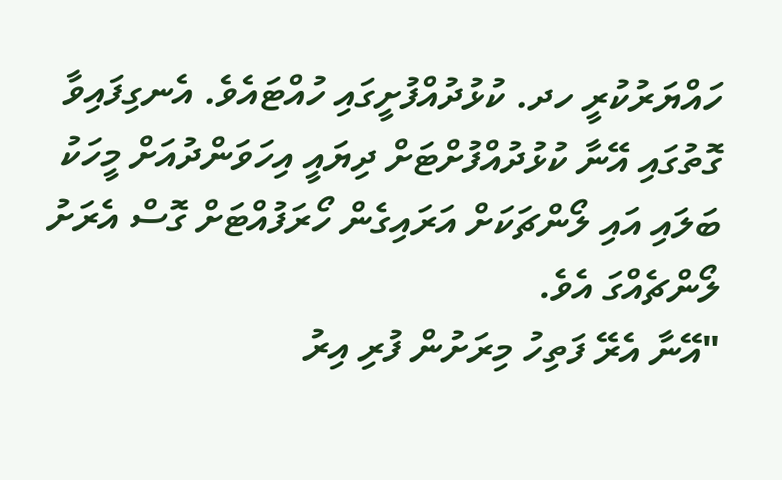ހައްޔަރުކުރީ ހދ. ކުޅުދުއްފުށީގައި ހުއްޓައެވެ. އެނގިފައިވާ ގޮތުގައި އޭނާ ކުޅުދުއްފުށްޓަށް ދިޔައީ އިހަވަންދުއަށް މީހަކު ބަލައި އައި ލޯންޗަކަށް އަރައިގެން ހޯރަފުއްޓަށް ގޮސް އެރަށު ލޯންޗެއްގަ އެވެ.
"އޭނާ އެރޭ ފަތިހު މިރަށުން ފުރި އިރު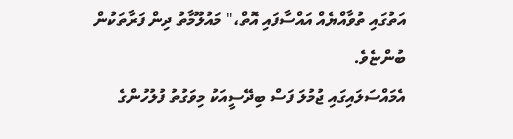އަތުގައި ތުވާއްޔެއް އައްސާފައި އޮތް،" މައުލޫމާތު ދިން ފަރާތަކުން ބުންޏެވެ.
އެމައްސަލައިގައި ޖުމުލަ ފަސް ބިދޭސީއަކު މިވަގުތު ފުލުހުންގެ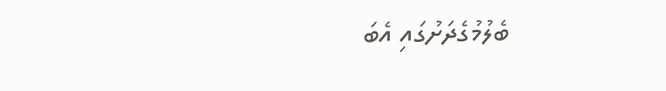ބެލުމުގެދަށުގައި އެބަ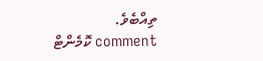ތިއްބެވެ.
comment ކޮމެންޓް